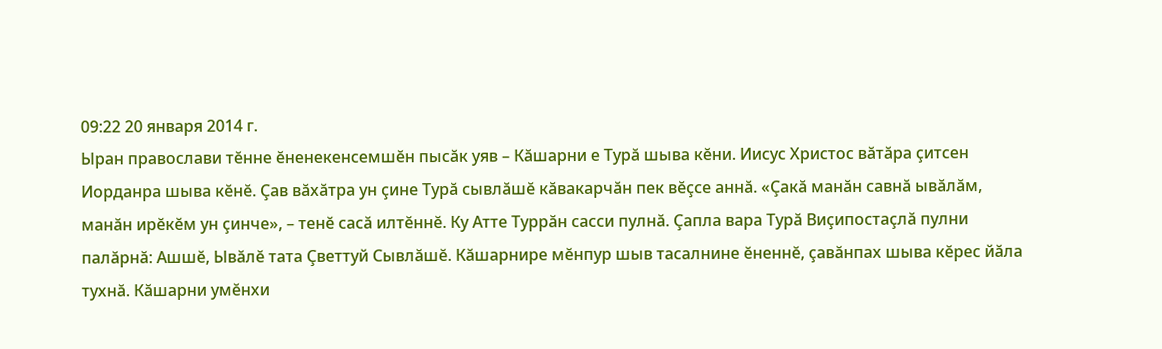09:22 20 января 2014 г.
Ыран православи тĕнне ĕненекенсемшĕн пысăк уяв – Кăшарни е Турă шыва кĕни. Иисус Христос вăтăра çитсен Иорданра шыва кĕнĕ. Çав вăхăтра ун çине Турă сывлăшĕ кăвакарчăн пек вĕçсе аннă. «Çакă манăн савнă ывăлăм, манăн ирĕкĕм ун çинче», – тенĕ сасă илтĕннĕ. Ку Атте Туррăн сасси пулнă. Çапла вара Турă Виçипостаçлă пулни палăрнă: Ашшĕ, Ывăлĕ тата Çветтуй Сывлăшĕ. Кăшарнире мĕнпур шыв тасалнине ĕненнĕ, çавăнпах шыва кĕрес йăла тухнă. Кăшарни умĕнхи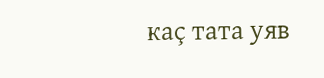каç тата уяв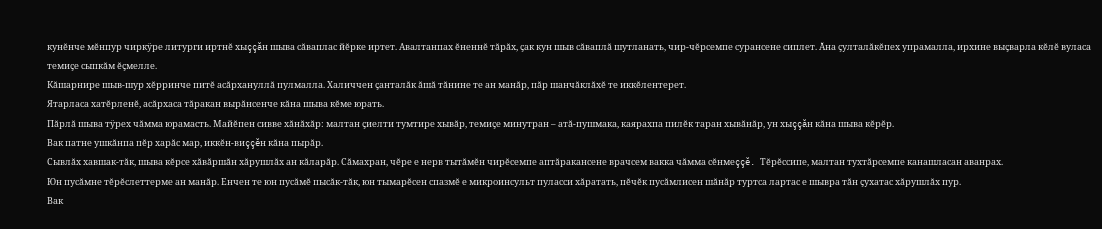кунĕнче мĕнпур чиркÿре литурги иртнĕ хыççăн шыва сăваплас йĕрке иртет. Авалтанпах ĕненнĕ тăрăх, çак кун шыв сăваплă шутланать, чир-чĕрсемпе сурансене сиплет. Ăна çулталăкĕпех упрамалла, ирхине выçварла кĕлĕ вуласа темиçе сыпкăм ĕçмелле.
Кăшарнире шыв-шур хĕрринче питĕ асăрхануллă пулмалла. Халиччен çанталăк ăшă тăнине те ан манăр, пăр шанчăклăхĕ те иккĕлентерет.
Ятарласа хатĕрленĕ, асăрхаса тăракан вырăнсенче кăна шыва кĕме юрать.
Пăрлă шыва тÿрех чăмма юрамасть. Майĕпен сивве хăнăхăр: малтан çиелти тумтире хывăр, темиçе минутран – атă-пушмака, каярахпа пилĕк таран хывăнăр, ун хыççăн кăна шыва кĕрĕр.
Вак патне ушкăнпа пĕр харăс мар, иккĕн-виççĕн кăна пырăр.
Сывлăх хавшак-тăк, шыва кĕрсе хăвăршăн хăрушлăх ан кăларăр. Сăмахран, чĕре е нерв тытăмĕн чирĕсемпе аптăракансене врачсем вакка чăмма сĕнмеççĕ. Тĕрĕссипе, малтан тухтăрсемпе канашласан аванрах.
Юн пусăмне тĕрĕслеттерме ан манăр. Енчен те юн пусăмĕ пысăк-тăк, юн тымарĕсен спазмĕ е микроинсульт пуласси хăратать, пĕчĕк пусăмлисен шăнăр туртса лартас е шывра тăн çухатас хăрушлăх пур.
Вак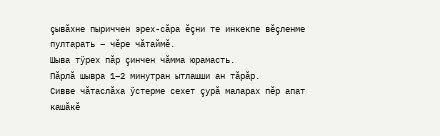çывăхне пыриччен эрех-сăра ĕçни те инкекпе вĕçленме пултарать – чĕре чăтаймĕ.
Шыва тÿрех пăр çинчен чăмма юрамасть.
Пăрлă шывра 1–2 минутран ытлашши ан тăрăр.
Сивве чăтаслăха ÿстерме сехет çурă маларах пĕр апат кашăкĕ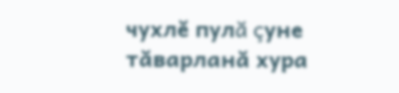чухлĕ пулă çуне тăварланă хура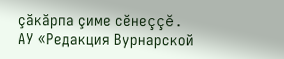çăкăрпа çиме сĕнеççĕ.
АУ «Редакция Вурнарской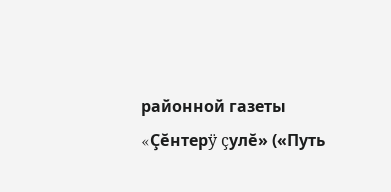районной газеты «Çĕнтерÿ çулĕ» («Путь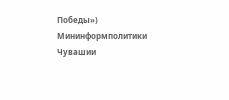Победы») Мининформполитики Чувашии